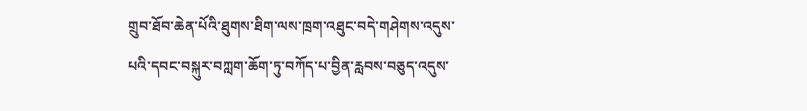གྲུབ་ཐོབ་ཆེན་པོའི་ཐུགས་ཐིག་ལས་ཁྲག་འཐུང་བདེ་གཤེགས་འདུས་པའི་དབང་བསྐུར་བཀླག་ཆོག་ཏུ་བཀོད་པ་བྱིན་རླབས་བཅུད་འདུས་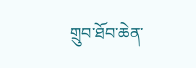གྲུབ་ཐོབ་ཆེན་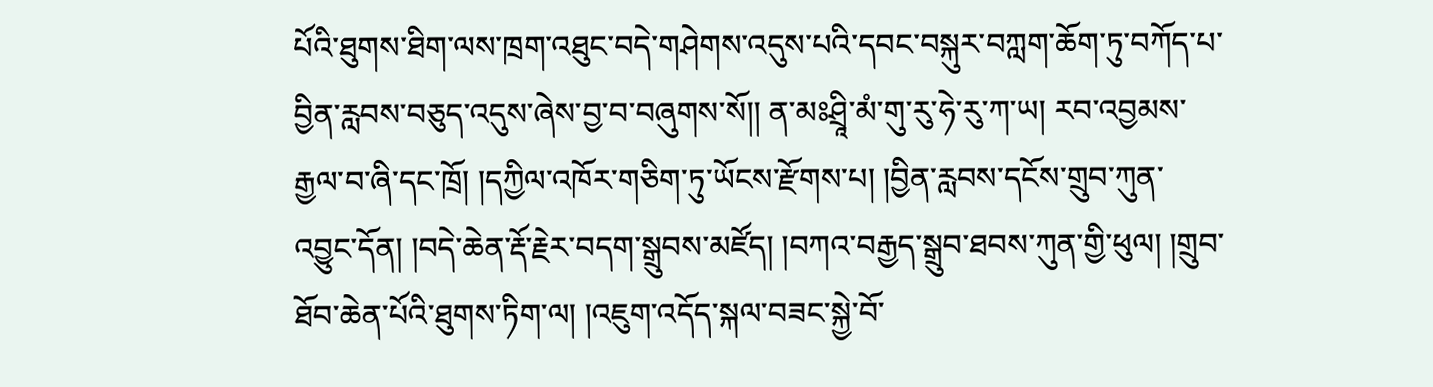པོའི་ཐུགས་ཐིག་ལས་ཁྲག་འཐུང་བདེ་གཤེགས་འདུས་པའི་དབང་བསྐུར་བཀླག་ཆོག་ཏུ་བཀོད་པ་བྱིན་རླབས་བཅུད་འདུས་ཞེས་བྱ་བ་བཞུགས་སོ།། ན་མཿཤྲཱི་མཾ་གུ་རུ་ཧེ་རུ་ཀ་ཡ། རབ་འབྱམས་རྒྱལ་བ་ཞི་དང་ཁྲོ། །དཀྱིལ་འཁོར་གཅིག་ཏུ་ཡོངས་རྫོགས་པ། །བྱིན་རླབས་དངོས་གྲུབ་ཀུན་འབྱུང་དོན། །བདེ་ཆེན་རྡོ་རྗེར་བདག་སྒྲུབས་མཛོད། །བཀའ་བརྒྱད་སྒྲུབ་ཐབས་ཀུན་གྱི་ཕུལ། །གྲུབ་ཐོབ་ཆེན་པོའི་ཐུགས་ཏིག་ལ། །འཇུག་འདོད་སྐལ་བཟང་སྐྱེ་བོ་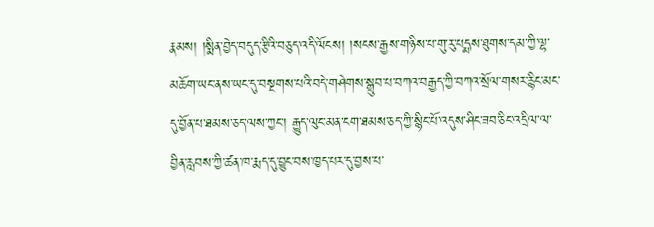རྣམས། །སྨིན་བྱེད་བདུད་རྩིའི་བཅུད་འདི་ལོངས། །སངས་རྒྱས་གཉིས་པ་གུ་རུ་པདྨས་ཐུགས་དམ་ཀྱི་ལྷ་མཆོག་ཡང་ནས་ཡང་དུ་བསྔགས་པའི་བདེ་གཤེགས་སྒྲུབ་པ་བཀའ་བརྒྱད་ཀྱི་བཀའ་སྲོལ་གསར་རྙིང་མང་དུ་བྱོན་པ་ཐམས་ཅད་ལས་ཀྱང་། རྒྱུད་ལུང་མན་ངག་ཐམས་ཅད་ཀྱི་སྙིང་པོ་འདུས་ཤིང་ཟབ་ཅིང་འདྲིལ་ལ་བྱིན་རླབས་ཀྱི་ཚན་ཁ་རྨད་དུ་བྱུང་བས་ཁྱད་པར་དུ་བྱས་པ་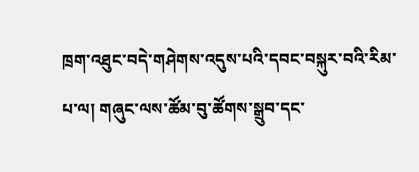ཁྲག་འཐུང་བདེ་གཤེགས་འདུས་པའི་དབང་བསྐུར་བའི་རིམ་པ་ལ། གཞུང་ལས་ཚོམ་བུ་ཚོགས་སྒྲུབ་དང་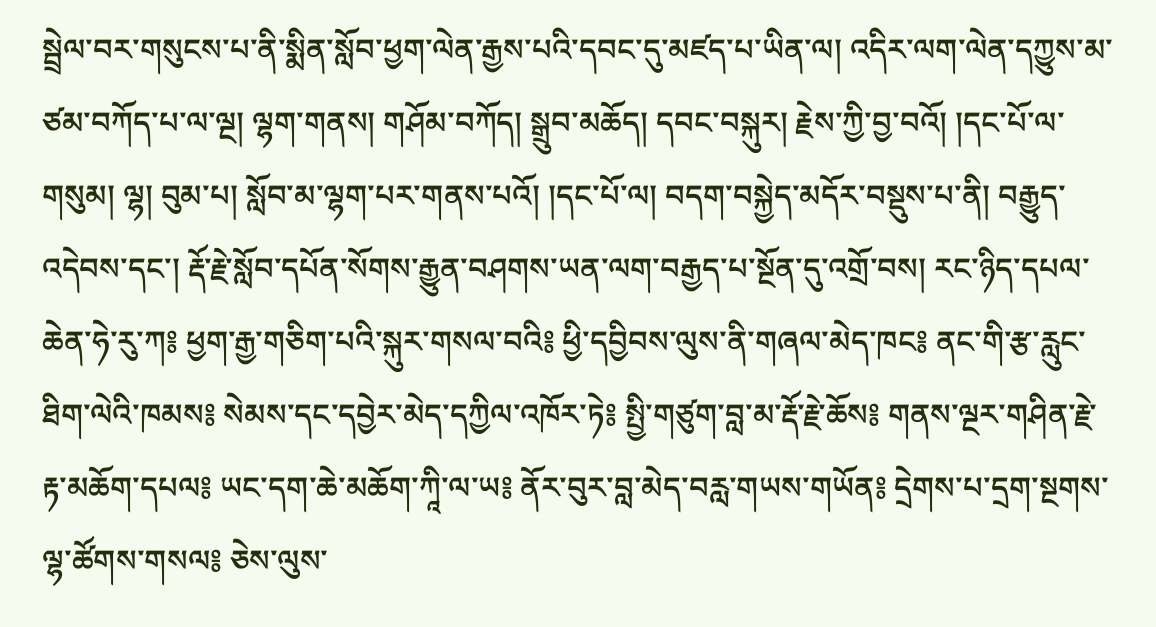སྦྲེལ་བར་གསུངས་པ་ནི་སྨིན་སློབ་ཕྱག་ལེན་རྒྱས་པའི་དབང་དུ་མཛད་པ་ཡིན་ལ། འདིར་ལག་ལེན་དཀྱུས་མ་ཙམ་བཀོད་པ་ལ་ལྔ། ལྷག་གནས། གཤོམ་བཀོད། སྒྲུབ་མཆོད། དབང་བསྐུར། རྗེས་ཀྱི་བྱ་བའོ། །དང་པོ་ལ་གསུམ། ལྷ། བུམ་པ། སློབ་མ་ལྷག་པར་གནས་པའོ། །དང་པོ་ལ། བདག་བསྐྱེད་མདོར་བསྡུས་པ་ནི། བརྒྱུད་འདེབས་དང་། རྡོ་རྗེ་སློབ་དཔོན་སོགས་རྒྱུན་བཤགས་ཡན་ལག་བརྒྱད་པ་སྔོན་དུ་འགྲོ་བས། རང་ཉིད་དཔལ་ཆེན་ཧེ་རུ་ཀ༔ ཕྱག་རྒྱ་གཅིག་པའི་སྐུར་གསལ་བའི༔ ཕྱི་དབྱིབས་ལུས་ནི་གཞལ་མེད་ཁང༔ ནང་གི་རྩ་རླུང་ཐིག་ལེའི་ཁམས༔ སེམས་དང་དབྱེར་མེད་དཀྱིལ་འཁོར་ཏེ༔ སྤྱི་གཙུག་བླ་མ་རྡོ་རྗེ་ཆོས༔ གནས་ལྔར་གཤིན་རྗེ་རྟ་མཆོག་དཔལ༔ ཡང་དག་ཆེ་མཆོག་ཀཱི་ལ་ཡ༔ ནོར་བུར་བླ་མེད་བརླ་གཡས་གཡོན༔ དྲེགས་པ་དྲག་སྔགས་ལྷ་ཚོགས་གསལ༔ ཅེས་ལུས་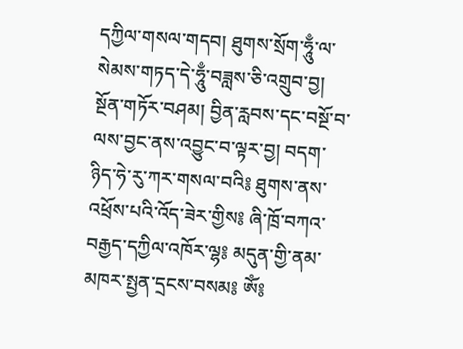དཀྱིལ་གསལ་གདབ། ཐུགས་སྲོག་ཧཱུྃ་ལ་སེམས་གཏད་དེ་ཧཱུྃ་བཟླས་ཅི་འགྲུབ་བྱ། སྔོན་གཏོར་བཤམ། བྱིན་རླབས་དང་བསྔོ་བ་ལས་བྱང་ནས་འབྱུང་བ་ལྟར་བྱ། བདག་ཉིད་ཧེ་རུ་ཀར་གསལ་བའི༔ ཐུགས་ནས་འཕྲོས་པའི་འོད་ཟེར་གྱིས༔ ཞི་ཁྲོ་བཀའ་བརྒྱད་དཀྱིལ་འཁོར་ལྷ༔ མདུན་གྱི་ནམ་མཁར་སྤྱན་དྲངས་བསམ༔ ཨོཾ༔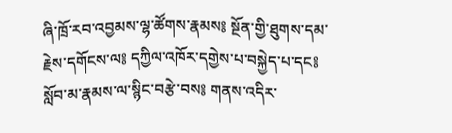ཞི་ཁྲོ་རབ་འབྱམས་ལྷ་ཚོགས་རྣམས༔ སྔོན་གྱི་ཐུགས་དམ་རྗེས་དགོངས་ལ༔ དཀྱིལ་འཁོར་དགྱེས་པ་བསྐྱེད་པ་དང༔ སློབ་མ་རྣམས་ལ་སྙིང་བརྩེ་བས༔ གནས་འདིར་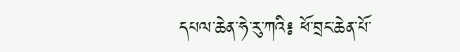དཔལ་ཆེན་ཧེ་རུ་ཀའི༔ ཕོ་བྲང་ཆེན་པོ་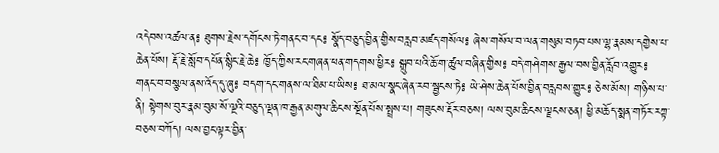འདེབས་འཚལ་ན༔ ཐུགས་རྗེས་དགོངས་ཏེ་གནང་བ་དང༔ སྣོད་བཅུད་བྱིན་གྱིས་བརླབ་མཛད་གསོལ༔ ཞེས་གསོལ་བ་ལན་གསུམ་བཏབ་པས་ལྷ་རྣམས་དགྱེས་པ་ཆེན་པོས། རྡོ་རྗེ་སློབ་དཔོན་སྙིང་རྗེ་ཆེ༔ ཁྱོད་ཀྱིས་རང་གཞན་ཕན་གདགས་ཕྱིར༔ སྒྲུབ་པའི་ཆོ་ག་ཚུལ་བཞིན་གྱིས༔ བདེ་གཤེགས་རྒྱལ་བས་བྱིན་རློབ་འགྱུར༔ གནང་བ་བསྩལ་ནས་འོད་དུ་ཞུ༔ བདག་དང་གནས་ལ་ཐིམ་པ་ཡིས༔ ཐ་མལ་སྣང་ཞེན་རབ་སྦྱངས་ཏེ༔ ཡེ་ཤེས་ཆེན་པོས་བྱིན་བརླབས་གྱུར༔ ཅེས་མོས། གཉིས་པ་ནི། སྟེགས་བུར་རྣམ་བུམ་སོ་ལྔའི་བཅུད་ལྡན་ཁ་རྒྱན་མགུལ་ཆིངས་སྔོན་པོས་སྤྲས་པ། གཟུངས་རྡོར་བཅས། ལས་བུམ་ཆིངས་ལྗངས་ཅན། ཕྱི་མཆོད་སྨན་གཏོར་རཀྟ་བཅས་བཀོད། ལས་བྱང་ལྟར་བྱིན་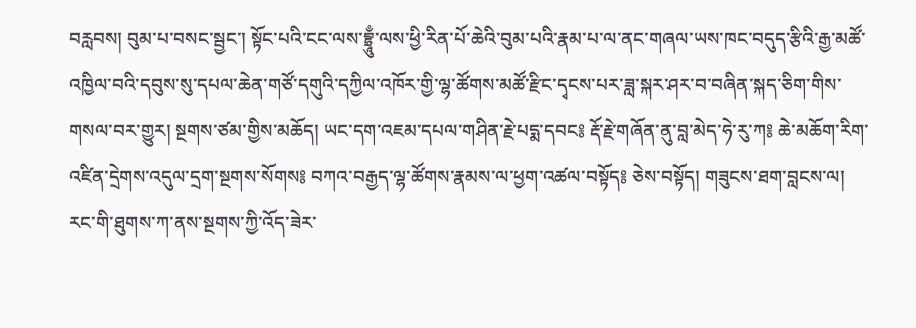བརླབས། བུམ་པ་བསང་སྦྱང་། སྟོང་པའི་ངང་ལས་བྷྲཱུྃ་ལས་ཕྱི་རིན་པོ་ཆེའི་བུམ་པའི་རྣམ་པ་ལ་ནང་གཞལ་ཡས་ཁང་བདུད་རྩིའི་རྒྱ་མཚོ་འཁྱིལ་བའི་དབུས་སུ་དཔལ་ཆེན་གཙོ་དགུའི་དཀྱིལ་འཁོར་གྱི་ལྷ་ཚོགས་མཚོ་རྫིང་དྭངས་པར་ཟླ་སྐར་ཤར་བ་བཞིན་སྐད་ཅིག་གིས་གསལ་བར་གྱུར། སྔགས་ཙམ་གྱིས་མཆོད། ཡང་དག་འཇམ་དཔལ་གཤིན་རྗེ་པདྨ་དབང༔ རྡོ་རྗེ་གཞོན་ནུ་བླ་མེད་ཧེ་རུ་ཀ༔ ཆེ་མཆོག་རིག་འཛིན་དྲེགས་འདུལ་དྲག་སྔགས་སོགས༔ བཀའ་བརྒྱད་ལྷ་ཚོགས་རྣམས་ལ་ཕྱག་འཚལ་བསྟོད༔ ཅེས་བསྟོད། གཟུངས་ཐག་བླངས་ལ། རང་གི་ཐུགས་ཀ་ནས་སྔགས་ཀྱི་འོད་ཟེར་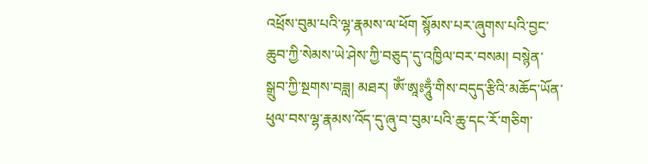འཕྲོས་བུམ་པའི་ལྷ་རྣམས་ལ་ཕོག སྙོམས་པར་ཞུགས་པའི་བྱང་ཆུབ་ཀྱི་སེམས་ཡེ་ཤེས་ཀྱི་བཅུད་དུ་འཁྱིལ་བར་བསམ། བསྙེན་སྒྲུབ་ཀྱི་སྔགས་བཟླ། མཐར། ཨོཾ་ཨཱཿཧཱུྃ་གིས་བདུད་རྩིའི་མཆོད་ཡོན་ཕུལ་བས་ལྷ་རྣམས་འོད་དུ་ཞུ་བ་བུམ་པའི་ཆུ་དང་རོ་གཅིག་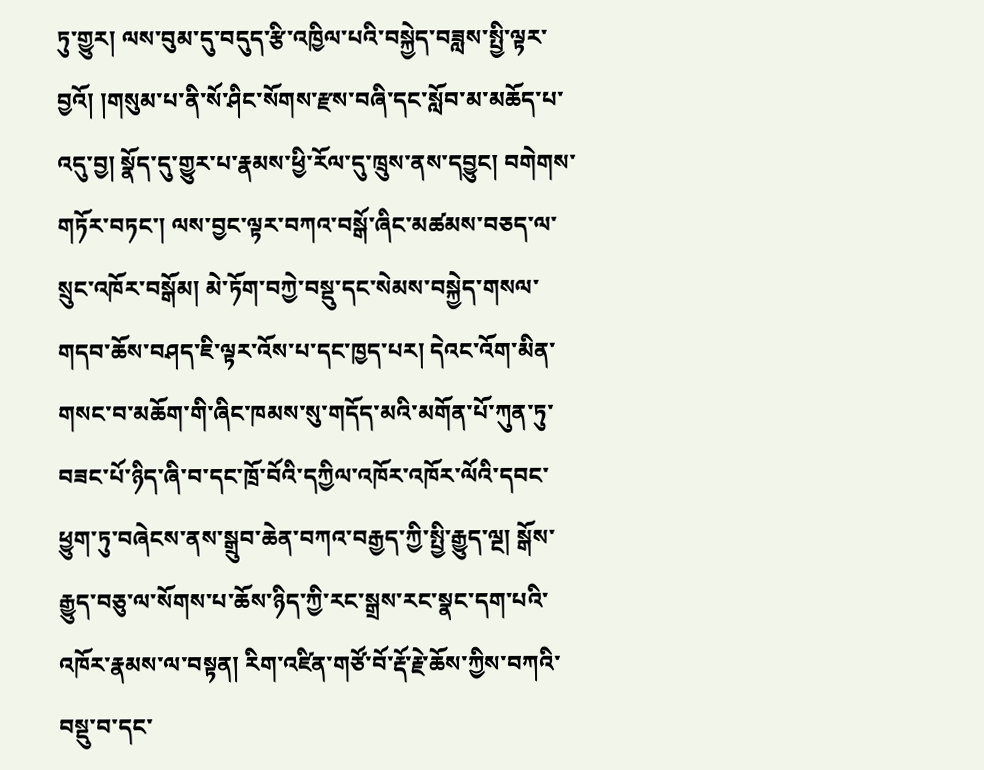ཏུ་གྱུར། ལས་བུམ་དུ་བདུད་རྩི་འཁྱིལ་པའི་བསྐྱེད་བཟླས་སྤྱི་ལྟར་བྱའོ། །གསུམ་པ་ནི་སོ་ཤིང་སོགས་རྫས་བཞི་དང་སློབ་མ་མཆོད་པ་འདུ་བྱ། སྣོད་དུ་གྱུར་པ་རྣམས་ཕྱི་རོལ་དུ་ཁྲུས་ནས་དབྱུང། བགེགས་གཏོར་བཏང་། ལས་བྱང་ལྟར་བཀའ་བསྒོ་ཞིང་མཚམས་བཅད་ལ་སྲུང་འཁོར་བསྒོམ། མེ་ཏོག་བཀྱེ་བསྡུ་དང་སེམས་བསྐྱེད་གསལ་གདབ་ཆོས་བཤད་ཇི་ལྟར་འོས་པ་དང་ཁྱད་པར། དེའང་འོག་མིན་གསང་བ་མཆོག་གི་ཞིང་ཁམས་སུ་གདོད་མའི་མགོན་པོ་ཀུན་ཏུ་བཟང་པོ་ཉིད་ཞི་བ་དང་ཁྲོ་བོའི་དཀྱིལ་འཁོར་འཁོར་ལོའི་དབང་ཕྱུག་ཏུ་བཞེངས་ནས་སྒྲུབ་ཆེན་བཀའ་བརྒྱད་ཀྱི་སྤྱི་རྒྱུད་ལྔ། སྒོས་རྒྱུད་བཅུ་ལ་སོགས་པ་ཆོས་ཉིད་ཀྱི་རང་སྒྲས་རང་སྣང་དག་པའི་འཁོར་རྣམས་ལ་བསྟན། རིག་འཛིན་གཙོ་བོ་རྡོ་རྗེ་ཆོས་ཀྱིས་བཀའི་བསྡུ་བ་དང་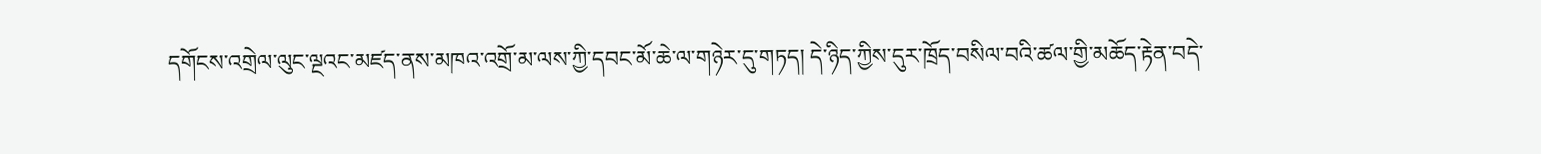དགོངས་འགྲེལ་ལུང་ལྔའང་མཛད་ནས་མཁའ་འགྲོ་མ་ལས་ཀྱི་དབང་མོ་ཆེ་ལ་གཉེར་དུ་གཏད། དེ་ཉིད་ཀྱིས་དུར་ཁྲོད་བསིལ་བའི་ཚལ་གྱི་མཆོད་རྟེན་བདེ་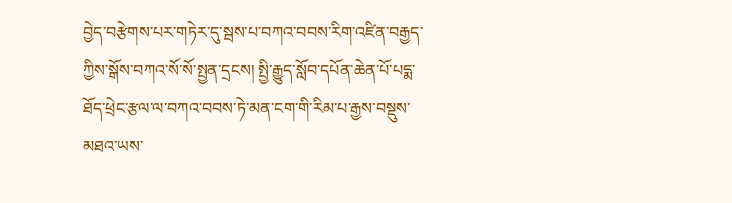བྱེད་བརྩེགས་པར་གཏེར་དུ་སྦས་པ་བཀའ་བབས་རིག་འཛིན་བརྒྱད་ཀྱིས་སྒོས་བཀའ་སོ་སོ་སྤྱན་དྲངས། སྤྱི་རྒྱུད་སློབ་དཔོན་ཆེན་པོ་པདྨ་ཐོད་ཕྲེང་རྩལ་ལ་བཀའ་བབས་ཏེ་མན་ངག་གི་རིམ་པ་རྒྱས་བསྡུས་མཐའ་ཡས་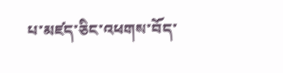པ་མཛད་ཅིང་འཕགས་བོད་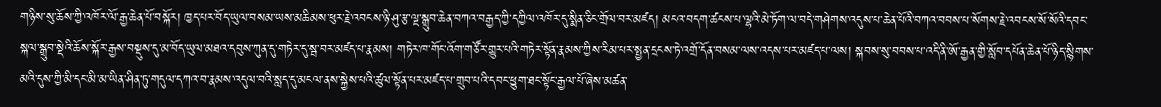གཉིས་སུ་ཆོས་ཀྱི་འཁོར་ལོ་རྒྱ་ཆེན་པོ་བསྐོར། ཁྱད་པར་བོད་ཡུལ་བསམ་ཡས་མཆིམས་ཕུར་རྗེ་འབངས་ཉི་ཤུ་རྩ་ལྔ་སྒྲུབ་ཆེན་བཀའ་བརྒྱད་ཀྱི་དཀྱིལ་འཁོར་དུ་སྨིན་ཅིང་གྲོལ་བར་མཛད། མངའ་བདག་ཚངས་པ་ལྷའི་མེ་ཏོག་ལ་བདེ་གཤེགས་འདུས་པ་ཆེན་པོའི་བཀའ་བབས་པ་སོགས་རྗེ་འབངས་སོ་སོའི་དབང་སྐལ་སྒྲུབ་སྡེའི་ཆོས་སྐོར་རྒྱས་བསྡུས་དུ་མ་བོད་ཡུལ་མཐའ་དབུས་ཀུན་དུ་གཏེར་དུ་སྦ་བར་མཛད་པ་རྣམས། གཏེར་ཁ་གོང་འོག་གཙོར་གྱུར་པའི་གཏེར་སྟོན་རྣམས་ཀྱིས་རིམ་པར་སྤྱན་དྲངས་ཏེ་འགྲོ་དོན་བསམ་ལས་འདས་པར་མཛད་པ་ལས། སྐབས་སུ་བབས་པ་འདི་ནི་ཨོ་རྒྱན་གྱི་སློབ་དཔོན་ཆེན་པོ་ཉིད་སྙིགས་མའི་དུས་ཀྱི་མི་དང་མི་མ་ཡིན་ཤིན་ཏུ་གདུལ་དཀའ་བ་རྣམས་འདུལ་བའི་སླད་དུ་མངལ་ནས་སྐྱེས་པའི་ཚུལ་སྟོན་པར་མཛད་པ་གྲུབ་པའི་དབང་ཕྱུག་ཐང་སྟོང་རྒྱལ་པོ་ཞེས་མཚན་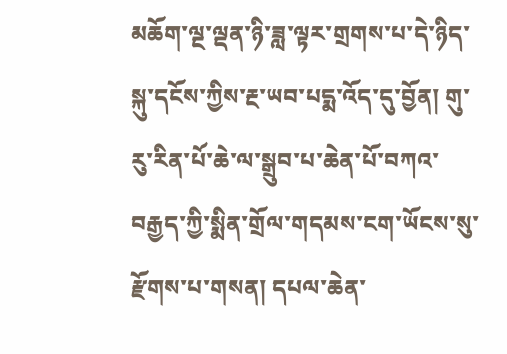མཆོག་ལྔ་ལྡན་ཉི་ཟླ་ལྟར་གྲགས་པ་དེ་ཉིད་སྐུ་དངོས་ཀྱིས་རྔ་ཡབ་པདྨ་འོད་དུ་བྱོན། གུ་རུ་རིན་པོ་ཆེ་ལ་སྒྲུབ་པ་ཆེན་པོ་བཀའ་བརྒྱད་ཀྱི་སྨིན་གྲོལ་གདམས་ངག་ཡོངས་སུ་རྫོགས་པ་གསན། དཔལ་ཆེན་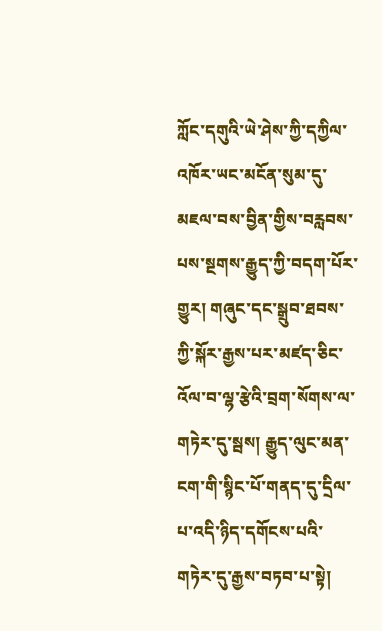ཀློང་དགུའི་ཡེ་ཤེས་ཀྱི་དཀྱིལ་འཁོར་ཡང་མངོན་སུམ་དུ་མཇལ་བས་བྱིན་གྱིས་བརླབས་པས་སྔགས་རྒྱུད་ཀྱི་བདག་པོར་གྱུར། གཞུང་དང་སྒྲུབ་ཐབས་ཀྱི་སྐོར་རྒྱས་པར་མཛད་ཅིང་འོལ་བ་ལྷ་རྩེའི་བྲག་སོགས་ལ་གཏེར་དུ་སྦས། རྒྱུད་ལུང་མན་ངག་གི་སྙིང་པོ་གནད་དུ་དྲིལ་པ་འདི་ཉིད་དགོངས་པའི་གཏེར་དུ་རྒྱས་བཏབ་པ་སྟེ།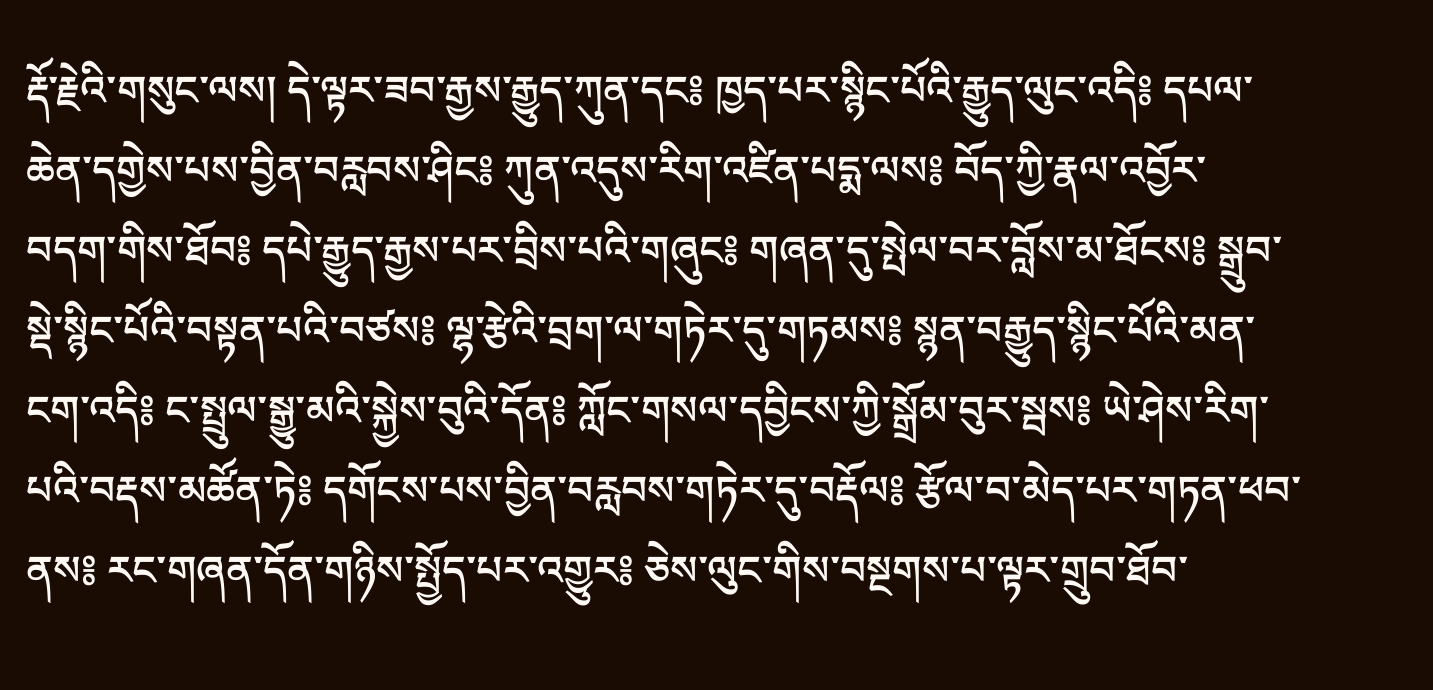རྡོ་རྗེའི་གསུང་ལས། དེ་ལྟར་ཟབ་རྒྱས་རྒྱུད་ཀུན་དང༔ ཁྱད་པར་སྙིང་པོའི་རྒྱུད་ལུང་འདི༔ དཔལ་ཆེན་དགྱེས་པས་བྱིན་བརླབས་ཤིང༔ ཀུན་འདུས་རིག་འཛིན་པདྨ་ལས༔ བོད་ཀྱི་རྣལ་འབྱོར་བདག་གིས་ཐོབ༔ དཔེ་རྒྱུད་རྒྱས་པར་བྲིས་པའི་གཞུང༔ གཞན་དུ་སྤེལ་བར་བློས་མ་ཐོངས༔ སྒྲུབ་སྡེ་སྙིང་པོའི་བསྟན་པའི་བཙས༔ ལྷ་རྩེའི་བྲག་ལ་གཏེར་དུ་གཏམས༔ སྙན་བརྒྱུད་སྙིང་པོའི་མན་ངག་འདི༔ ང་སྤྲུལ་སྒྱུ་མའི་སྐྱེས་བུའི་དོན༔ ཀློང་གསལ་དབྱིངས་ཀྱི་སྒྲོམ་བུར་སྦས༔ ཡེ་ཤེས་རིག་པའི་བརྡས་མཚོན་ཏེ༔ དགོངས་པས་བྱིན་བརླབས་གཏེར་དུ་བརྡོལ༔ རྩོལ་བ་མེད་པར་གཏན་ཕབ་ནས༔ རང་གཞན་དོན་གཉིས་སྤྱོད་པར་འགྱུར༔ ཅེས་ལུང་གིས་བསྔགས་པ་ལྟར་གྲུབ་ཐོབ་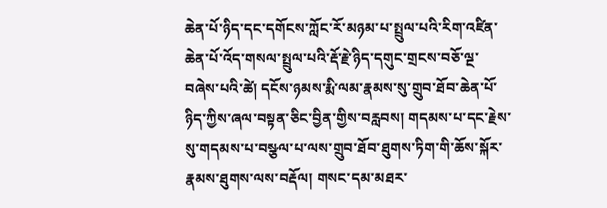ཆེན་པོ་ཉིད་དང་དགོངས་ཀློང་རོ་མཉམ་པ་སྤྲུལ་པའི་རིག་འཛིན་ཆེན་པོ་འོད་གསལ་སྤྲུལ་པའི་རྡོ་རྗེ་ཉིད་དགུང་གྲངས་བཅོ་ལྔ་བཞེས་པའི་ཚེ། དངོས་ཉམས་རྨི་ལམ་རྣམས་སུ་གྲུབ་ཐོབ་ཆེན་པོ་ཉིད་ཀྱིས་ཞལ་བསྟན་ཅིང་བྱིན་གྱིས་བརླབས། གདམས་པ་དང་རྗེས་སུ་གདམས་པ་བསྩལ་པ་ལས་གྲུབ་ཐོབ་ཐུགས་ཏིག་གི་ཆོས་སྐོར་རྣམས་ཐུགས་ལས་བརྡོལ། གསང་དམ་མཐར་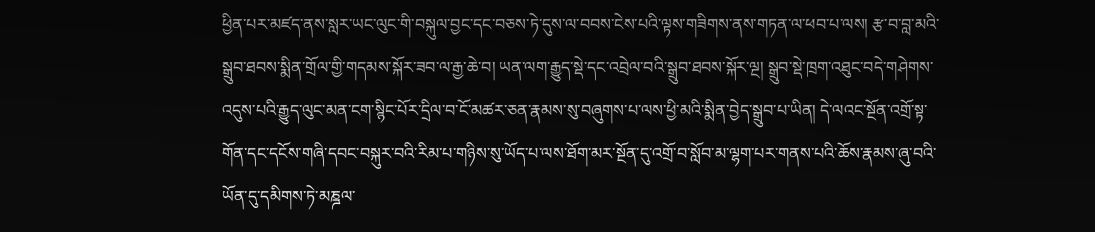ཕྱིན་པར་མཛད་ནས་སླར་ཡང་ལུང་གི་བསྐུལ་བྱང་དང་བཅས་ཏེ་དུས་ལ་བབས་ངེས་པའི་ལྟས་གཟིགས་ནས་གཏན་ལ་ཕབ་པ་ལས། རྩ་བ་བླ་མའི་སྒྲུབ་ཐབས་སྨིན་གྲོལ་གྱི་གདམས་སྐོར་ཟབ་ལ་རྒྱ་ཆེ་བ། ཡན་ལག་རྒྱུད་སྡེ་དང་འབྲེལ་བའི་སྒྲུབ་ཐབས་སྐོར་ལྔ། སྒྲུབ་སྡེ་ཁྲག་འཐུང་བདེ་གཤེགས་འདུས་པའི་རྒྱུད་ལུང་མན་ངག་སྙིང་པོར་དྲིལ་བ་ངོ་མཚར་ཅན་རྣམས་སུ་བཞུགས་པ་ལས་ཕྱི་མའི་སྨིན་བྱེད་སྒྲུབ་པ་ཡིན། དེ་ལའང་སྔོན་འགྲོ་སྟ་གོན་དང་དངོས་གཞི་དབང་བསྐུར་བའི་རིམ་པ་གཉིས་སུ་ཡོད་པ་ལས་ཐོག་མར་སྔོན་དུ་འགྲོ་བ་སློབ་མ་ལྷག་པར་གནས་པའི་ཆོས་རྣམས་ཞུ་བའི་ཡོན་དུ་དམིགས་ཏེ་མཎྜལ་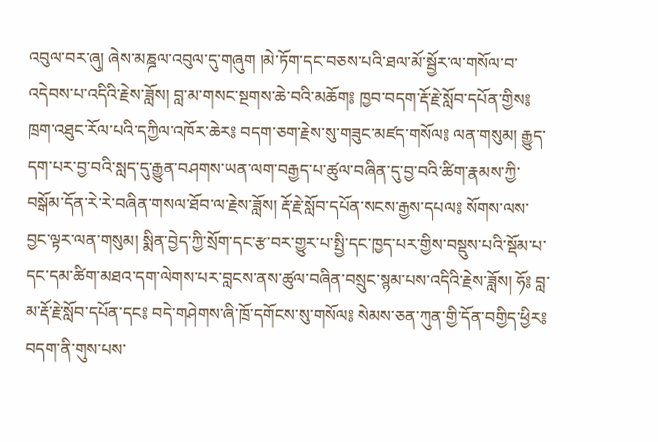འབུལ་བར་ཞུ། ཞེས་མཎྜལ་འབུལ་དུ་གཞུག །མེ་ཏོག་དང་བཅས་པའི་ཐལ་མོ་སྦྱོར་ལ་གསོལ་བ་འདེབས་པ་འདིའི་རྗེས་ཟློས། བླ་མ་གསང་སྔགས་ཆེ་བའི་མཆོག༔ ཁྱབ་བདག་རྡོ་རྗེ་སློབ་དཔོན་གྱིས༔ ཁྲག་འཐུང་རོལ་པའི་དཀྱིལ་འཁོར་ཆེར༔ བདག་ཅག་རྗེས་སུ་གཟུང་མཛད་གསོལ༔ ལན་གསུམ། རྒྱུད་དག་པར་བྱ་བའི་སླད་དུ་རྒྱུན་བཤགས་ཡན་ལག་བརྒྱད་པ་ཚུལ་བཞིན་དུ་བྱ་བའི་ཚིག་རྣམས་ཀྱི་བསྒོམ་དོན་རེ་རེ་བཞིན་གསལ་ཐོབ་ལ་རྗེས་ཟློས། རྡོ་རྗེ་སློབ་དཔོན་སངས་རྒྱས་དཔལ༔ སོགས་ལས་བྱང་ལྟར་ལན་གསུམ། སྨིན་བྱེད་ཀྱི་སྲོག་དང་རྩ་བར་གྱུར་པ་སྤྱི་དང་ཁྱད་པར་གྱིས་བསྡུས་པའི་སྡོམ་པ་དང་དམ་ཚིག་མཐའ་དག་ལེགས་པར་བླངས་ནས་ཚུལ་བཞིན་བསྲུང་སྙམ་པས་འདིའི་རྗེས་ཟློས། ཧོ༔ བླ་མ་རྡོ་རྗེ་སློབ་དཔོན་དང༔ བདེ་གཤེགས་ཞི་ཁྲོ་དགོངས་སུ་གསོལ༔ སེམས་ཅན་ཀུན་གྱི་དོན་བགྱིད་ཕྱིར༔ བདག་ནི་གུས་པས་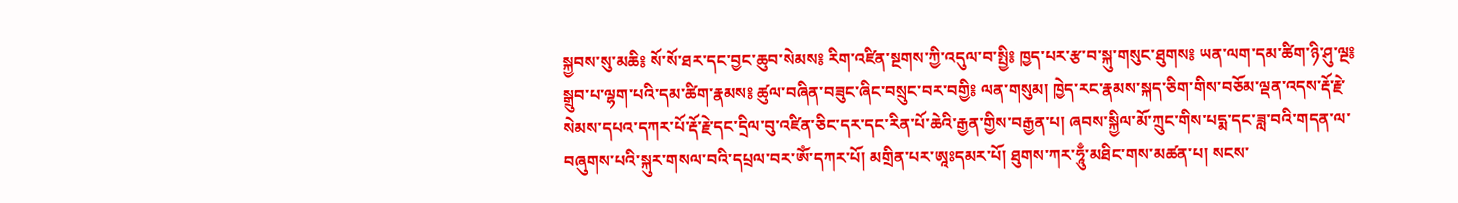སྐྱབས་སུ་མཆི༔ སོ་སོ་ཐར་དང་བྱང་ཆུབ་སེམས༔ རིག་འཛིན་སྔགས་ཀྱི་འདུལ་བ་སྤྱི༔ ཁྱད་པར་རྩ་བ་སྐུ་གསུང་ཐུགས༔ ཡན་ལག་དམ་ཚིག་ཉི་ཤུ་ལྔ༔ སྒྲུབ་པ་ལྷག་པའི་དམ་ཚིག་རྣམས༔ ཚུལ་བཞིན་བཟུང་ཞིང་བསྲུང་བར་བགྱི༔ ལན་གསུམ། ཁྱེད་རང་རྣམས་སྐད་ཅིག་གིས་བཅོམ་ལྡན་འདས་རྡོ་རྗེ་སེམས་དཔའ་དཀར་པོ་རྡོ་རྗེ་དང་དྲིལ་བུ་འཛིན་ཅིང་དར་དང་རིན་པོ་ཆེའི་རྒྱན་གྱིས་བརྒྱན་པ། ཞབས་སྐྱིལ་མོ་ཀྲུང་གིས་པདྨ་དང་ཟླ་བའི་གདན་ལ་བཞུགས་པའི་སྐུར་གསལ་བའི་དཔྲལ་བར་ཨོཾ་དཀར་པོ། མགྲིན་པར་ཨཱཿདམར་པོ། ཐུགས་ཀར་ཧཱུྃ་མཐིང་གས་མཚན་པ། སངས་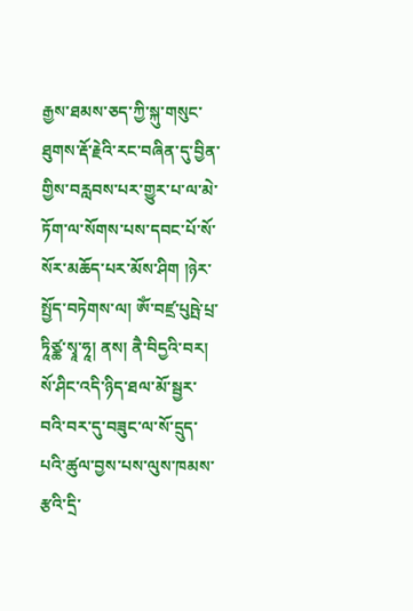རྒྱས་ཐམས་ཅད་ཀྱི་སྐུ་གསུང་ཐུགས་རྡོ་རྗེའི་རང་བཞིན་དུ་བྱིན་གྱིས་བརླབས་པར་གྱུར་པ་ལ་མེ་ཏོག་ལ་སོགས་པས་དབང་པོ་སོ་སོར་མཆོད་པར་མོས་ཤིག །ཉེར་སྤྱོད་བཏེགས་ལ། ཨོཾ་བཛྲ་པུཥྤེ་པྲ་ཏཱིཙྪ་སྭཱ་ཧཱ། ནས། ནཻ་བིདྱའི་བར། སོ་ཤིང་འདི་ཉིད་ཐལ་མོ་སྦྱར་བའི་བར་དུ་བཟུང་ལ་སོ་དྲུད་པའི་ཚུལ་བྱས་པས་ལུས་ཁམས་རྩའི་དྲི་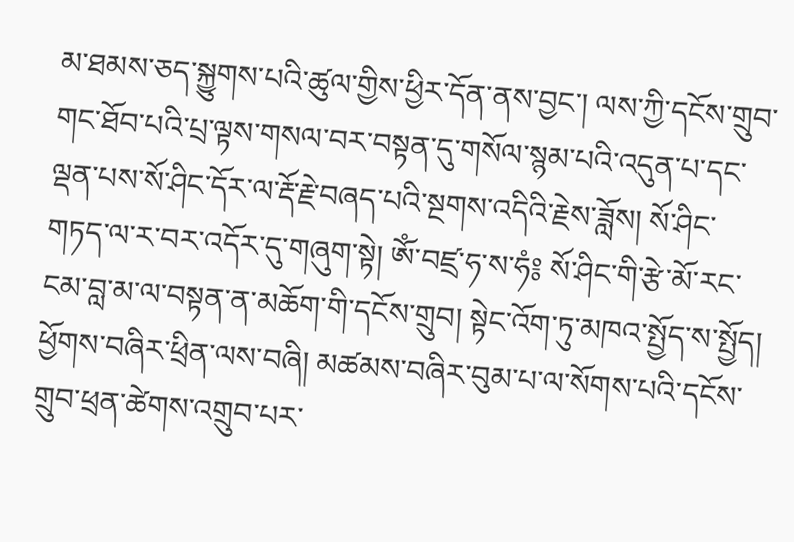མ་ཐམས་ཅད་སྐྱུགས་པའི་ཚུལ་གྱིས་ཕྱིར་དོན་ནས་བྱང་། ལས་ཀྱི་དངོས་གྲུབ་གང་ཐོབ་པའི་པྲ་ལྟས་གསལ་བར་བསྟན་དུ་གསོལ་སྙམ་པའི་འདུན་པ་དང་ལྡན་པས་སོ་ཤིང་དོར་ལ་རྡོ་རྗེ་བཞད་པའི་སྔགས་འདིའི་རྗེས་ཟློས། སོ་ཤིང་གཏད་ལ་ར་བར་འདོར་དུ་གཞུག་སྟེ། ཨོཾ་བཛྲ་ཧ་ས་ཧཾ༔ སོ་ཤིང་གི་རྩེ་མོ་རང་ངམ་བླ་མ་ལ་བསྟན་ན་མཆོག་གི་དངོས་གྲུབ། སྟེང་འོག་ཏུ་མཁའ་སྤྱོད་ས་སྤྱོད། ཕྱོགས་བཞིར་ཕྲིན་ལས་བཞི། མཚམས་བཞིར་བུམ་པ་ལ་སོགས་པའི་དངོས་གྲུབ་ཕྲན་ཚེགས་འགྲུབ་པར་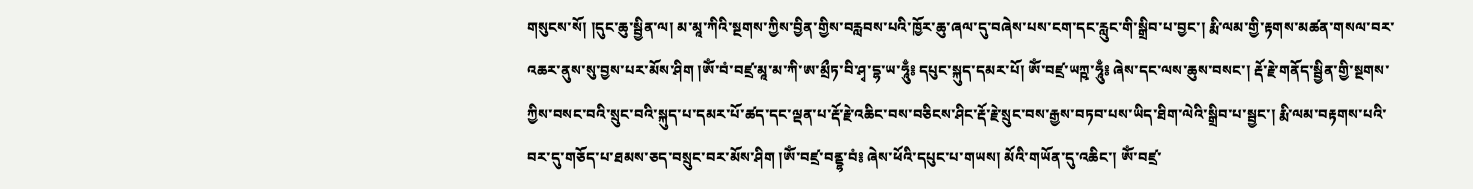གསུངས་སོ། །དུང་ཆུ་སྦྱིན་ལ། མ་མཱ་ཀིའི་སྔགས་ཀྱིས་བྱིན་གྱིས་བརླབས་པའི་ཁྱོར་ཆུ་ཞལ་དུ་བཞེས་པས་ངག་དང་རླུང་གི་སྒྲིབ་པ་བྱང་། རྨི་ལམ་གྱི་རྟགས་མཚན་གསལ་བར་འཆར་ནུས་སུ་བྱས་པར་མོས་ཤིག །ཨོཾ་བཾ་བཛྲ་མཱ་མ་ཀི་ཨ་མྲྀཏ་བི་ཤྭ་དྷ་ཡ་ཧཱུྃ༔ དཔུང་སྐུད་དམར་པོ། ཨོཾ་བཛྲ་ཡཀྵ་ཧཱུྃ༔ ཞེས་དང་ལས་ཆུས་བསང་། རྡོ་རྗེ་གནོད་སྦྱིན་གྱི་སྔགས་ཀྱིས་བསང་བའི་སྲུང་བའི་སྐུད་པ་དམར་པོ་ཚད་དང་ལྡན་པ་རྡོ་རྗེ་འཆིང་བས་བཅིངས་ཤིང་རྡོ་རྗེ་སྲུང་བས་རྒྱས་བཏབ་པས་ཡིད་ཐིག་ལེའི་སྒྲིབ་པ་སྦྱང་། རྨི་ལམ་བརྟགས་པའི་བར་དུ་གཅོད་པ་ཐམས་ཅད་བསྲུང་བར་མོས་ཤིག །ཨོཾ་བཛྲ་བནྡྷ་བཾ༔ ཞེས་ཕོའི་དཔུང་པ་གཡས། མོའི་གཡོན་དུ་འཆིང་། ཨོཾ་བཛྲ་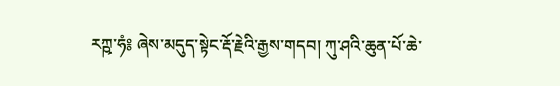རཀྵ་ཧཾ༔ ཞེས་མདུད་སྟེང་རྡོ་རྗེའི་རྒྱས་གདབ། ཀུ་ཤའི་ཆུན་པོ་ཆེ་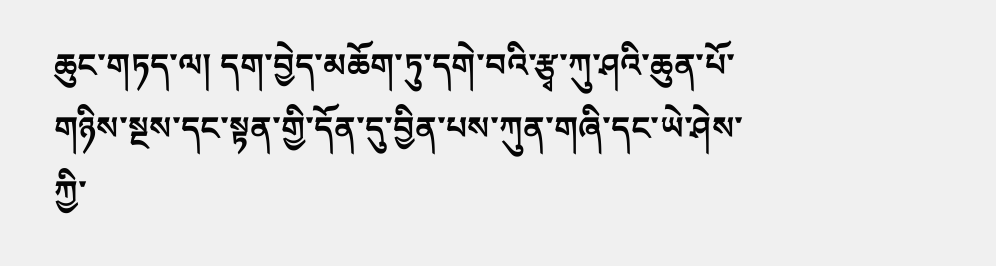ཆུང་གཏད་ལ། དག་བྱེད་མཆོག་ཏུ་དགེ་བའི་རྩྭ་ཀུ་ཤའི་ཆུན་པོ་གཉིས་སྔས་དང་སྟན་གྱི་དོན་དུ་བྱིན་པས་ཀུན་གཞི་དང་ཡེ་ཤེས་ཀྱི་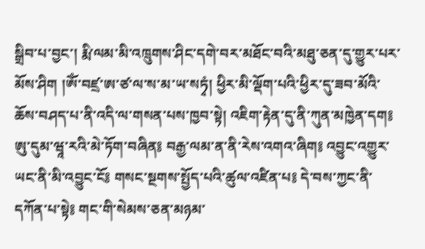སྒྲིབ་པ་བྱང་། རྨི་ལམ་མི་འཁྲུགས་ཤིང་དགེ་བར་མཐོང་བའི་མཐུ་ཅན་དུ་གྱུར་པར་མོས་ཤིག །ཨོཾ་བཛྲ་ཨ་ཙ་ལ་ས་མ་ཡ་སཏྭཾ། ཕྱིར་མི་ལྡོག་པའི་ཕྱིར་དུ་ཟབ་མོའི་ཆོས་བཤད་པ་ནི་འདི་ལ་གསན་པས་ཁྱབ་སྟེ། འཇིག་རྟེན་དུ་ནི་ཀུན་མཁྱེན་དག༔ ཨུ་དུམ་ཝཱ་རའི་མེ་ཏོག་བཞིན༔ བརྒྱ་ལམ་ན་ནི་རེས་འགའ་ཞིག༔ འབྱུང་འགྱུར་ཡང་ནི་མི་འབྱུང་ངོ༔ གསང་སྔགས་སྤྱོད་པའི་ཚུལ་འཛིན་པ༔ དེ་བས་ཀྱང་ནི་དཀོན་པ་སྟེ༔ གང་གི་སེམས་ཅན་མཉམ་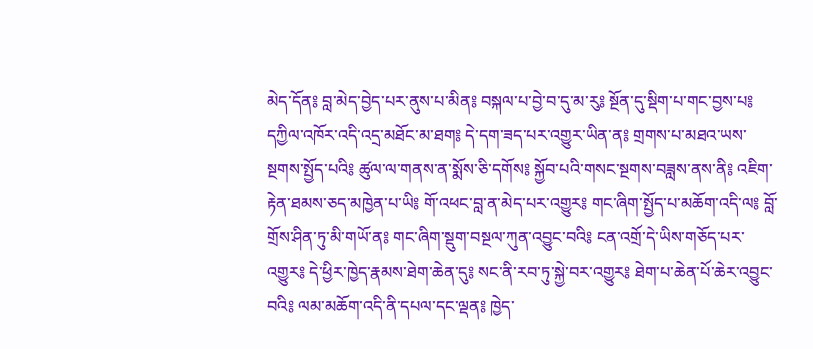མེད་དོན༔ བླ་མེད་བྱེད་པར་ནུས་པ་མིན༔ བསྐལ་པ་བྱེ་བ་དུ་མ་རུ༔ སྔོན་དུ་སྡིག་པ་གང་བྱས་པ༔ དཀྱིལ་འཁོར་འདི་འདྲ་མཐོང་མ་ཐག༔ དེ་དག་ཟད་པར་འགྱུར་ཡིན་ན༔ གྲགས་པ་མཐའ་ཡས་སྔགས་སྤྱོད་པའི༔ ཚུལ་ལ་གནས་ན་སྨོས་ཅི་དགོས༔ སྐྱོབ་པའི་གསང་སྔགས་བཟླས་ནས་ནི༔ འཇིག་རྟེན་ཐམས་ཅད་མཁྱེན་པ་ཡི༔ གོ་འཕང་བླ་ན་མེད་པར་འགྱུར༔ གང་ཞིག་སྤྱོད་པ་མཆོག་འདི་ལ༔ བློ་གྲོས་ཤིན་ཏུ་མི་གཡོ་ན༔ གང་ཞིག་སྡུག་བསྔལ་ཀུན་འབྱུང་བའི༔ ངན་འགྲོ་དེ་ཡིས་གཅོད་པར་འགྱུར༔ དེ་ཕྱིར་ཁྱེད་རྣམས་ཐེག་ཆེན་དུ༔ སང་ནི་རབ་ཏུ་སྐྱེ་བར་འགྱུར༔ ཐེག་པ་ཆེན་པོ་ཆེར་འབྱུང་བའི༔ ལམ་མཆོག་འདི་ནི་དཔལ་དང་ལྡན༔ ཁྱེད་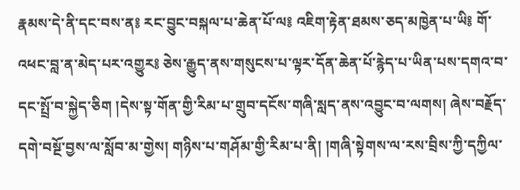རྣམས་དེ་ནི་དང་བས་ན༔ རང་བྱུང་བསྐལ་པ་ཆེན་པོ་ལ༔ འཇིག་རྟེན་ཐམས་ཅད་མཁྱེན་པ་ཡི༔ གོ་འཕང་བླ་ན་མེད་པར་འགྱུར༔ ཅེས་རྒྱུད་ནས་གསུངས་པ་ལྟར་དོན་ཆེན་པོ་རྙེད་པ་ཡིན་པས་དགའ་བ་དང་སྤྲོ་བ་སྐྱེད་ཅིག །དེས་སྟ་གོན་གྱི་རིམ་པ་གྲུབ་དངོས་གཞི་སླད་ནས་འབྱུང་བ་ལགས། ཞེས་བརྗོད་དགེ་བསྔོ་བྱས་ལ་སློབ་མ་གྱེས། གཉིས་པ་གཤོམ་གྱི་རིམ་པ་ནི། །གཞི་སྟེགས་ལ་རས་བྲིས་ཀྱི་དཀྱིལ་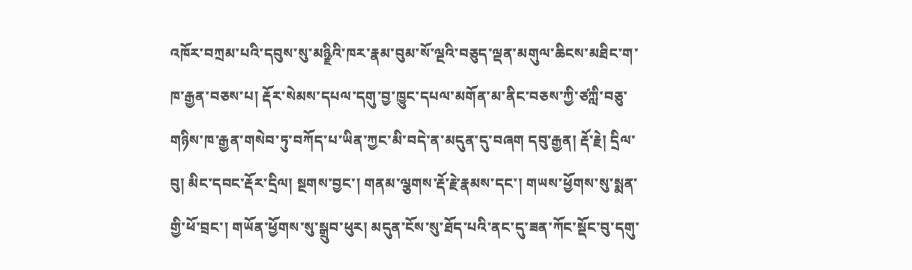འཁོར་བཀྲམ་པའི་དབུས་སུ་མཉྫིའི་ཁར་རྣམ་བུམ་སོ་ལྔའི་བཅུད་ལྡན་མགུལ་ཆིངས་མཐིང་ག་ཁ་རྒྱན་བཅས་པ། རྡོར་སེམས་དཔལ་དགུ་བྱ་ཁྱུང་དཔལ་མགོན་མ་ནིང་བཅས་ཀྱི་ཙཀླི་བཅུ་གཉིས་ཁ་རྒྱན་གསེབ་ཏུ་བཀོད་པ་ཡིན་ཀྱང་མི་བདེ་ན་མདུན་དུ་བཞག དབུ་རྒྱན། རྡོ་རྗེ། དྲིལ་བུ། མིང་དབང་རྡོར་དྲིལ། སྔགས་བྱང་། གནམ་ལྕགས་རྡོ་རྗེ་རྣམས་དང་། གཡས་ཕྱོགས་སུ་སྨན་གྱི་ཕོ་བྲང་། གཡོན་ཕྱོགས་སུ་སྒྲུབ་ཕུར། མདུན་ངོས་སུ་ཐོད་པའི་ནང་དུ་ཟན་ཀོང་སྡོང་བུ་དགུ་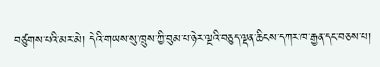བཙུགས་པའི་མར་མེ། དེའི་གཡས་སུ་ཁྲུས་ཀྱི་བུམ་པ་ཉེར་ལྔའི་བཅུད་ལྡན་ཆིངས་དཀར་ཁ་རྒྱན་དང་བཅས་པ།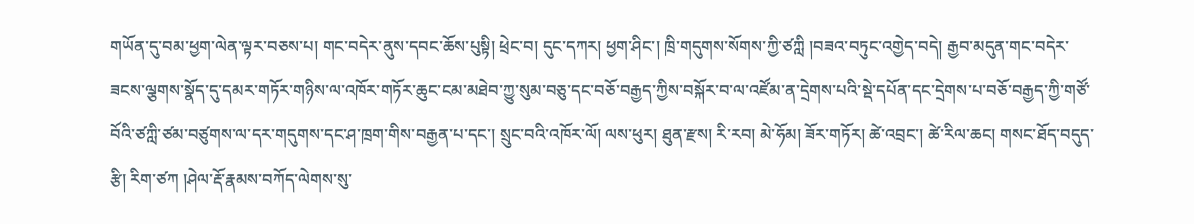གཡོན་དུ་བམ་ཕྱག་ལེན་ལྟར་བཅས་པ། གང་བདེར་ནུས་དབང་ཆོས་པུསྟི། ཕྲེང་བ། དུང་དཀར། ཕྱག་ཤིང་། ཁྲི་གདུགས་སོགས་ཀྱི་ཙཀླི །བཟའ་བཏུང་འགྱེད་བདེ། རྒྱབ་མདུན་གང་བདེར་ཟངས་ལྕགས་སྣོད་དུ་དམར་གཏོར་གཉིས་ལ་འཁོར་གཏོར་ཆུང་ངམ་མཐེབ་ཀྱུ་སུམ་བཅུ་དང་བཅོ་བརྒྱད་ཀྱིས་བསྐོར་བ་ལ་འཛོམ་ན་དྲེགས་པའི་སྡེ་དཔོན་དང་དྲེགས་པ་བཅོ་བརྒྱད་ཀྱི་གཙོ་བོའི་ཙཀླི་ཙམ་བཙུགས་ལ་དར་གདུགས་དང་ཤ་ཁྲག་གིས་བརྒྱན་པ་དང་། སྲུང་བའི་འཁོར་ལོ། ལས་ཕུར། ཐུན་རྫས། རི་རབ། མེ་ཧོམ། ཟོར་གཏོར། ཚེ་འབྲང་། ཚེ་རིལ་ཆང། གསང་ཐོད་བདུད་རྩི། རིག་ཙཀ །ཤེལ་རྡོ་རྣམས་བཀོད་ལེགས་སུ་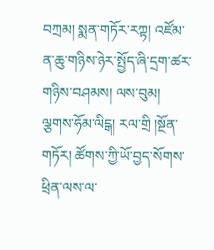བཀྲམ། སྨན་གཏོར་རཀྟ། འཛོམ་ན་ཆུ་གཉིས་ཉེར་སྤྱོད་ཞི་དྲག་ཚར་གཉིས་བཤམས། ལས་བུམ། ལྕགས་ཧོམ་ལིངྒ། རལ་གྲི །སྔོན་གཏོར། ཚོགས་ཀྱི་ཡོ་བྱད་སོགས་ཕྲིན་ལས་ལ་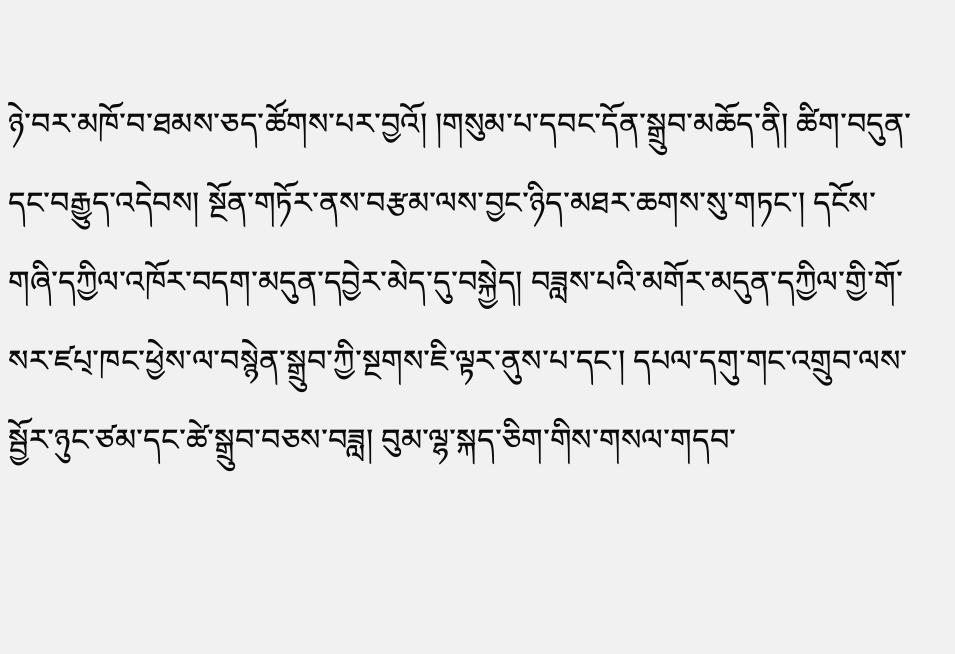ཉེ་བར་མཁོ་བ་ཐམས་ཅད་ཚོགས་པར་བྱའོ། །གསུམ་པ་དབང་དོན་སྒྲུབ་མཆོད་ནི། ཚིག་བདུན་དང་བརྒྱུད་འདེབས། སྔོན་གཏོར་ནས་བརྩམ་ལས་བྱང་ཉིད་མཐར་ཆགས་སུ་གཏང་། དངོས་གཞི་དཀྱིལ་འཁོར་བདག་མདུན་དབྱེར་མེད་དུ་བསྐྱེད། བཟླས་པའི་མགོར་མདུན་དཀྱིལ་གྱི་གོ་སར་ཛཔ྄་ཁང་ཕྱེས་ལ་བསྙེན་སྒྲུབ་ཀྱི་སྔགས་ཇི་ལྟར་ནུས་པ་དང་། དཔལ་དགུ་གང་འགྲུབ་ལས་སྦྱོར་ཉུང་ཙམ་དང་ཚེ་སྒྲུབ་བཅས་བཟླ། བུམ་ལྷ་སྐད་ཅིག་གིས་གསལ་གདབ་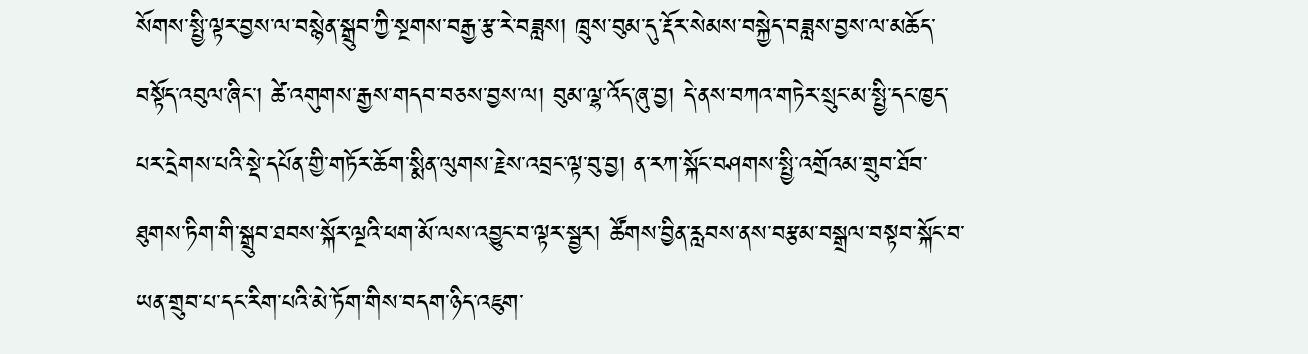སོགས་སྤྱི་ལྟར་བྱས་ལ་བསྙེན་སྒྲུབ་ཀྱི་སྔགས་བརྒྱ་རྩ་རེ་བཟླས། ཁྲུས་བུམ་དུ་རྡོར་སེམས་བསྐྱེད་བཟླས་བྱས་ལ་མཆོད་བསྟོད་འབུལ་ཞིང་། ཚེ་འགུགས་རྒྱས་གདབ་བཅས་བྱས་ལ། བུམ་ལྷ་འོད་ཞུ་བྱ། དེ་ནས་བཀའ་གཏེར་སྲུང་མ་སྤྱི་དང་ཁྱད་པར་དྲེགས་པའི་སྡེ་དཔོན་གྱི་གཏོར་ཆོག་སྨིན་ལུགས་རྗེས་འབྲང་ལྟ་བུ་བྱ། ན་རཀ་སྐོང་བཤགས་སྤྱི་འགྲོའམ་གྲུབ་ཐོབ་ཐུགས་ཏིག་གི་སྒྲུབ་ཐབས་སྐོར་ལྔའི་ཕག་མོ་ལས་འབྱུང་བ་ལྟར་སྦྱར། ཚོགས་བྱིན་རླབས་ནས་བརྩམ་བསྒྲལ་བསྟབ་སྐོང་བ་ཡན་གྲུབ་པ་དང་རིག་པའི་མེ་ཏོག་གིས་བདག་ཉིད་འཇུག་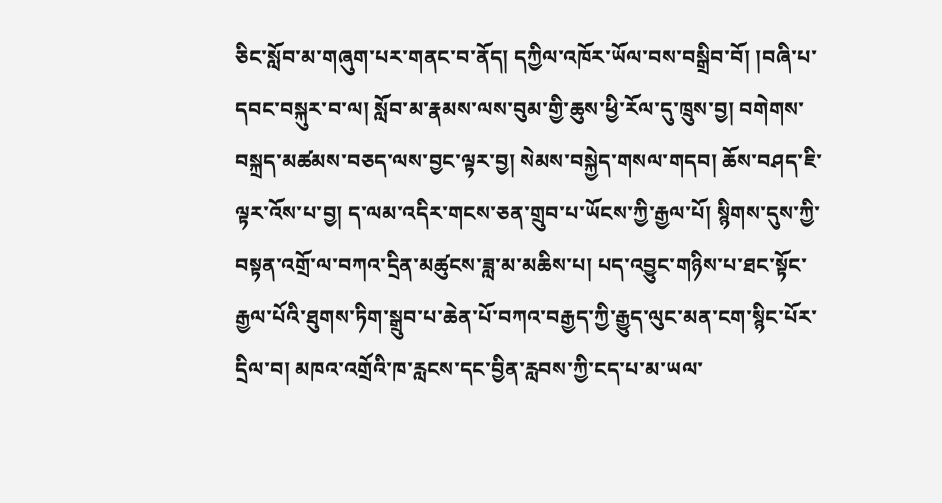ཅིང་སློབ་མ་གཞུག་པར་གནང་བ་ནོད། དཀྱིལ་འཁོར་ཡོལ་བས་བསྒྲིབ་བོ། །བཞི་པ་དབང་བསྐུར་བ་ལ། སློབ་མ་རྣམས་ལས་བུམ་གྱི་ཆུས་ཕྱི་རོལ་དུ་ཁྲུས་བྱ། བགེགས་བསྐྲད་མཚམས་བཅད་ལས་བྱང་ལྟར་བྱ། སེམས་བསྐྱེད་གསལ་གདབ། ཆོས་བཤད་ཇི་ལྟར་འོས་པ་བྱ། ད་ལམ་འདིར་གངས་ཅན་གྲུབ་པ་ཡོངས་ཀྱི་རྒྱལ་པོ། སྙིགས་དུས་ཀྱི་བསྟན་འགྲོ་ལ་བཀའ་དྲིན་མཚུངས་ཟླ་མ་མཆིས་པ། པད་འབྱུང་གཉིས་པ་ཐང་སྟོང་རྒྱལ་པོའི་ཐུགས་ཏིག་སྒྲུབ་པ་ཆེན་པོ་བཀའ་བརྒྱད་ཀྱི་རྒྱུད་ལུང་མན་ངག་སྙིང་པོར་དྲིལ་བ། མཁའ་འགྲོའི་ཁ་རླངས་དང་བྱིན་རླབས་ཀྱི་ངད་པ་མ་ཡལ་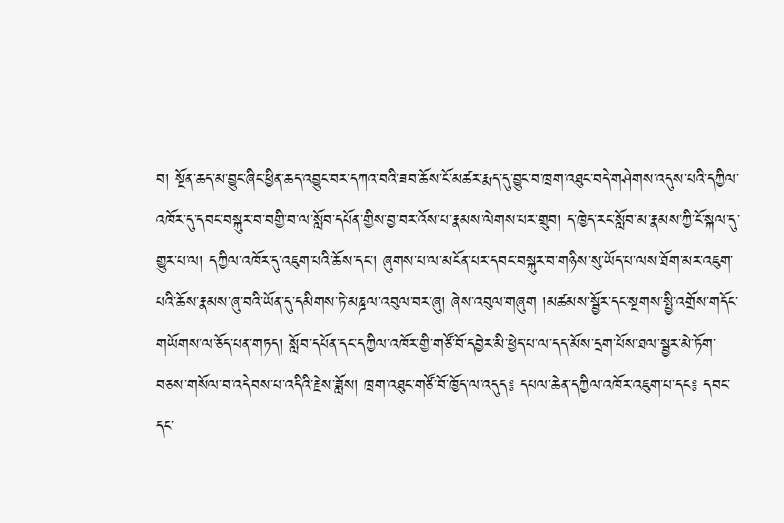བ། སྔོན་ཆད་མ་བྱུང་ཞིང་ཕྱིན་ཆད་འབྱུང་བར་དཀའ་བའི་ཟབ་ཆོས་ངོ་མཚར་རྨད་དུ་བྱུང་བ་ཁྲག་འཐུང་བདེ་གཤེགས་འདུས་པའི་དཀྱིལ་འཁོར་དུ་དབང་བསྐུར་བ་བགྱི་བ་ལ་སློབ་དཔོན་གྱིས་བྱ་བར་འོས་པ་རྣམས་ལེགས་པར་གྲུབ། ད་ཁྱེད་རང་སློབ་མ་རྣམས་ཀྱི་ངོ་སྐལ་དུ་གྱུར་པ་ལ། དཀྱིལ་འཁོར་དུ་འཇུག་པའི་ཆོས་དང་། ཞུགས་པ་ལ་མངོན་པར་དབང་བསྐུར་བ་གཉིས་སུ་ཡོད་པ་ལས་ཐོག་མར་འཇུག་པའི་ཆོས་རྣམས་ཞུ་བའི་ཡོན་དུ་དམིགས་ཏེ་མཎྜལ་འབུལ་བར་ཞུ། ཞེས་འབུལ་གཞུག །མཚམས་སྦྱོར་དང་སྔགས་སྤྱི་འགྲོས་གདོང་གཡོགས་ལ་ཅོད་པན་གཏད། སློབ་དཔོན་དང་དཀྱིལ་འཁོར་གྱི་གཙོ་བོ་དབྱེར་མི་ཕྱེད་པ་ལ་དད་མོས་དྲག་པོས་ཐལ་སྦྱར་མེ་ཏོག་བཅས་གསོལ་བ་འདེབས་པ་འདིའི་རྗེས་ཟློས། ཁྲག་འཐུང་གཙོ་བོ་ཁྱོད་ལ་འདུད༔ དཔལ་ཆེན་དཀྱིལ་འཁོར་འཇུག་པ་དང༔ དབང་དང་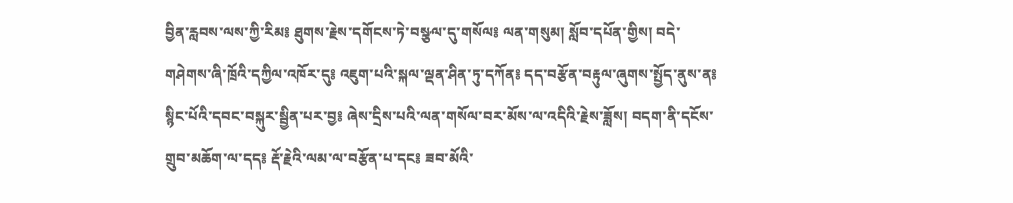བྱིན་རླབས་ལས་ཀྱི་རིམ༔ ཐུགས་རྗེས་དགོངས་ཏེ་བསྩལ་དུ་གསོལ༔ ལན་གསུམ། སློབ་དཔོན་གྱིས། བདེ་གཤེགས་ཞི་ཁྲོའི་དཀྱིལ་འཁོར་དུ༔ འཇུག་པའི་སྐལ་ལྡན་ཤིན་ཏུ་དཀོན༔ དད་བརྩོན་བརྟུལ་ཞུགས་སྤྱོད་ནུས་ན༔ སྙིང་པོའི་དབང་བསྐུར་སྦྱིན་པར་བྱ༔ ཞེས་དྲིས་པའི་ལན་གསོལ་བར་མོས་ལ་འདིའི་རྗེས་ཟློས། བདག་ནི་དངོས་གྲུབ་མཆོག་ལ་དད༔ རྡོ་རྗེའི་ལམ་ལ་བརྩོན་པ་དང༔ ཟབ་མོའི་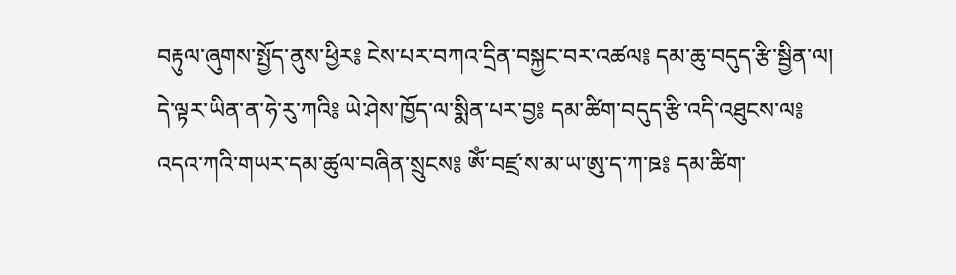བརྟུལ་ཞུགས་སྤྱོད་ནུས་ཕྱིར༔ ངེས་པར་བཀའ་དྲིན་བསྐྱང་བར་འཚལ༔ དམ་ཆུ་བདུད་རྩི་སྦྱིན་ལ། དེ་ལྟར་ཡིན་ན་ཧེ་རུ་ཀའི༔ ཡེ་ཤེས་ཁྱོད་ལ་སྨིན་པར་བྱ༔ དམ་ཚིག་བདུད་རྩི་འདི་འཐུངས་ལ༔ འདའ་ཀའི་གཡར་དམ་ཚུལ་བཞིན་སྲུངས༔ ཨོཾ་བཛྲ་ས་མ་ཡ་ཨུ་ད་ཀ་ཋ༔ དམ་ཚིག་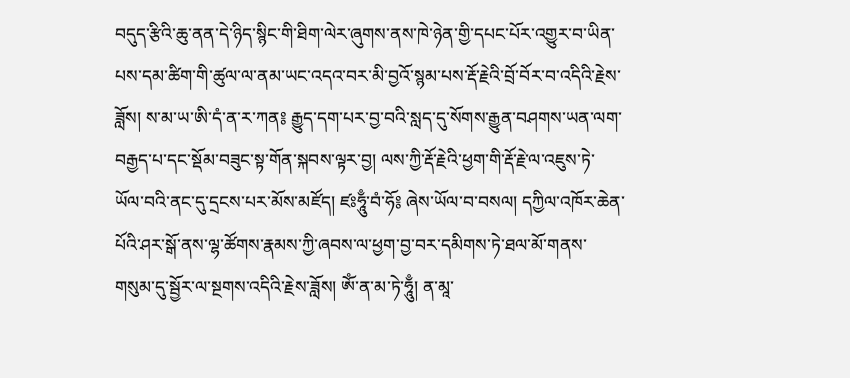བདུད་རྩིའི་ཆུ་ནན་དེ་ཉིད་སྙིང་གི་ཐིག་ལེར་ཞུགས་ནས་ཁེ་ཉེན་གྱི་དཔང་པོར་འགྱུར་བ་ཡིན་པས་དམ་ཚིག་གི་ཚུལ་ལ་ནམ་ཡང་འདའ་བར་མི་བྱའོ་སྙམ་པས་རྡོ་རྗེའི་བྲོ་བོར་བ་འདིའི་རྗེས་ཟློས། ས་མ་ཡ་ཨི་དཾ་ན་ར་ཀན༔ རྒྱུད་དག་པར་བྱ་བའི་སླད་དུ་སོགས་རྒྱུན་བཤགས་ཡན་ལག་བརྒྱད་པ་དང་སྡོམ་བཟུང་སྟ་གོན་སྐབས་ལྟར་བྱ། ལས་ཀྱི་རྡོ་རྗེའི་ཕྱག་གི་རྡོ་རྗེ་ལ་འཇུས་ཏེ་ཡོལ་བའི་ནང་དུ་དྲངས་པར་མོས་མཛོད། ཛཿཧཱུྃ་བཾ་ཧོ༔ ཞེས་ཡོལ་བ་བསལ། དཀྱིལ་འཁོར་ཆེན་པོའི་ཤར་སྒོ་ནས་ལྷ་ཚོགས་རྣམས་ཀྱི་ཞབས་ལ་ཕྱག་བྱ་བར་དམིགས་ཏེ་ཐལ་མོ་གནས་གསུམ་དུ་སྦྱོར་ལ་སྔགས་འདིའི་རྗེས་ཟློས། ཨོཾ་ན་མ་ཏེ་ཧཱུྃ། ན་མཱ་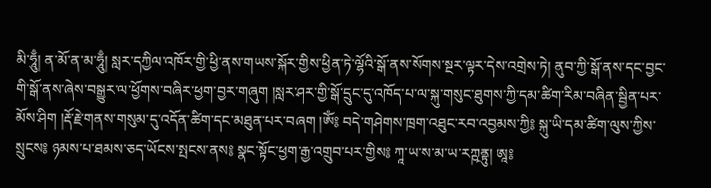མི་ཧཱུྃ། ན་མོ་ན་མ་ཧཱུྃ། སླར་དཀྱིལ་འཁོར་གྱི་ཕྱི་ནས་གཡས་སྐོར་གྱིས་ཕྱིན་ཏེ་ལྷོའི་སྒོ་ནས་སོགས་སྔར་ལྟར་དེས་འགྲེས་ཏེ། ནུབ་ཀྱི་སྒོ་ནས་དང་བྱང་གི་སྒོ་ནས་ཞེས་བསྒྱུར་ལ་ཕྱོགས་བཞིར་ཕྱག་བྱར་གཞུག །སླར་ཤར་གྱི་སྒོ་དྲུང་དུ་འཁོད་པ་ལ་སྐུ་གསུང་ཐུགས་ཀྱི་དམ་ཚིག་རིམ་བཞིན་སྦྱིན་པར་མོས་ཤིག །རྡོ་རྗེ་གནས་གསུམ་དུ་འདོན་ཚིག་དང་མཐུན་པར་བཞག །ཨོཾ༔ བདེ་གཤེགས་ཁྲག་འཐུང་རབ་འབྱམས་ཀྱི༔ སྐུ་ཡི་དམ་ཚིག་ལུས་ཀྱིས་སྲུངས༔ ཉམས་པ་ཐམས་ཅད་ཡོངས་སྤངས་ནས༔ སྣང་སྟོང་ཕྱག་རྒྱ་འགྲུབ་པར་གྱིས༔ ཀཱ་ཡ་ས་མ་ཡ་རཀྵནྟུ། ཨཱ༔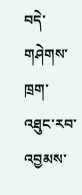བདེ་གཤེགས་ཁྲག་འཐུང་རབ་འབྱམས་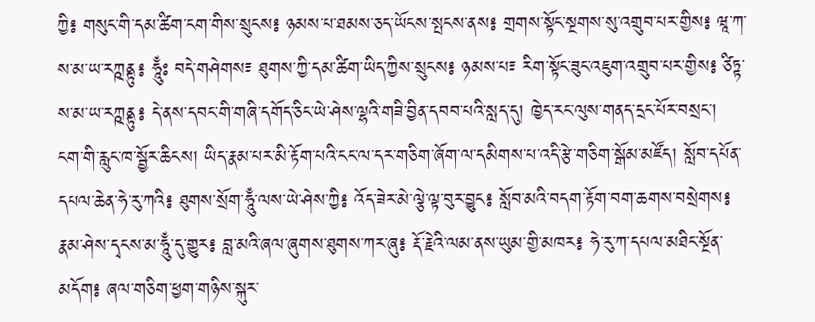ཀྱི༔ གསུང་གི་དམ་ཚིག་ངག་གིས་སྲུངས༔ ཉམས་པ་ཐམས་ཅད་ཡོངས་སྤངས་ནས༔ གྲགས་སྟོང་སྔགས་སུ་འགྲུབ་པར་གྱིས༔ ཝཱ་ཀ་ས་མ་ཡ་རཀྵནྟུ༔ ཧཱུྃཿ བདེ་གཤེགས༴ ཐུགས་ཀྱི་དམ་ཚིག་ཡིད་ཀྱིས་སྲུངས༔ ཉམས་པ༴ རིག་སྟོང་ཟུང་འཇུག་འགྲུབ་པར་གྱིས༔ ཙིཏྟ་ས་མ་ཡ་རཀྵནྟུ༔ དེ་ནས་དབང་གི་གཞི་དགོད་ཅིང་ཡེ་ཤེས་ལྷའི་གཟི་བྱིན་དབབ་པའི་སླད་དུ། ཁྱེད་རང་ལུས་གནད་དྲང་པོར་བསྲང་། ངག་གི་རླུང་ཁ་སྦྱོར་ཆིངས། ཡིད་རྣམ་པར་མི་རྟོག་པའི་ངང་ལ་དར་གཅིག་ཞོག་ལ་དམིགས་པ་འདི་རྩེ་གཅིག་སྒོམ་མཛོད། སློབ་དཔོན་དཔལ་ཆེན་ཧེ་རུ་ཀའི༔ ཐུགས་སྲོག་ཧཱུྃ་ལས་ཡེ་ཤེས་ཀྱི༔ འོད་ཟེར་མེ་ལྕེ་ལྟ་བུར་བྱུང༔ སློབ་མའི་བདག་རྟོག་བག་ཆགས་བསྲེགས༔ རྣམ་ཤེས་དྭངས་མ་ཧཱུྃ་དུ་གྱུར༔ བླ་མའི་ཞལ་ཞུགས་ཐུགས་ཀར་ཞུ༔ རྡོ་རྗེའི་ལམ་ནས་ཡུམ་གྱི་མཁར༔ ཧེ་རུ་ཀ་དཔལ་མཐིང་སྔོན་མདོག༔ ཞལ་གཅིག་ཕྱག་གཉིས་སྐུར་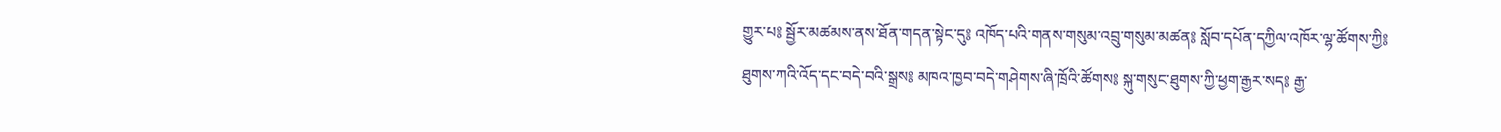གྱུར་པ༔ སྦྱོར་མཚམས་ནས་ཐོན་གདན་སྟེང་དུ༔ འཁོད་པའི་གནས་གསུམ་འབྲུ་གསུམ་མཚན༔ སློབ་དཔོན་དཀྱིལ་འཁོར་ལྷ་ཚོགས་ཀྱི༔ ཐུགས་ཀའི་འོད་དང་བདེ་བའི་སྒྲས༔ མཁའ་ཁྱབ་བདེ་གཤེགས་ཞི་ཁྲོའི་ཚོགས༔ སྐུ་གསུང་ཐུགས་ཀྱི་ཕྱག་རྒྱར་སད༔ རྒྱ་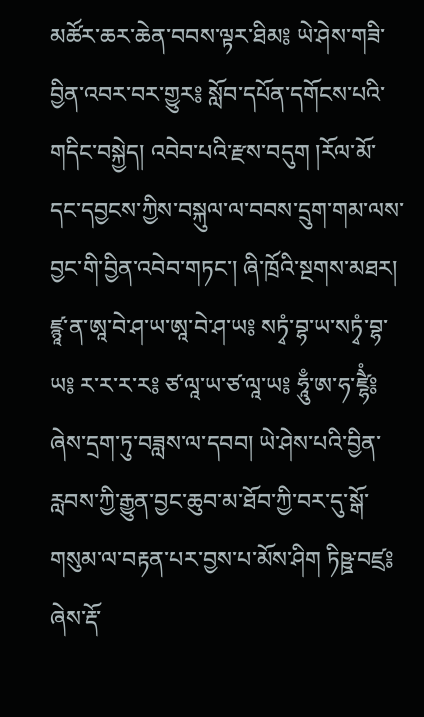མཚོར་ཆར་ཆེན་བབས་ལྟར་ཐིམ༔ ཡེ་ཤེས་གཟི་བྱིན་འབར་བར་གྱུར༔ སློབ་དཔོན་དགོངས་པའི་གདིང་བསྐྱེད། འབེབ་པའི་རྫས་བདུག །རོལ་མོ་དང་དབྱངས་ཀྱིས་བསྐུལ་ལ་བབས་དྲུག་གམ་ལས་བྱང་གི་བྱིན་འབེབ་གཏང་། ཞི་ཁྲོའི་སྔགས་མཐར། ཛྙཱ་ན་ཨཱ་བེ་ཤ་ཡ་ཨཱ་བེ་ཤ་ཡ༔ སཏྭཾ་བྷ་ཡ་སཏྭཾ་བྷ་ཡ༔ ར་ར་ར་ར༔ ཙ་ལཱ་ཡ་ཙ་ལཱ་ཡ༔ ཧཱུྃ་ཨ་ཧ་ཛྷཻཾ༔ ཞེས་དྲག་ཏུ་བཟླས་ལ་དབབ། ཡེ་ཤེས་པའི་བྱིན་རླབས་ཀྱི་རྒྱུན་བྱང་ཆུབ་མ་ཐོབ་ཀྱི་བར་དུ་སྒོ་གསུམ་ལ་བརྟན་པར་བྱས་པ་མོས་ཤིག ཏིཥྛ་བཛྲ༔ ཞེས་རྡོ་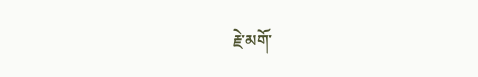རྗེ་མགོ་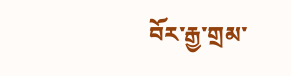བོར་རྒྱ་གྲམ་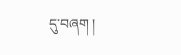དུ་བཞག །